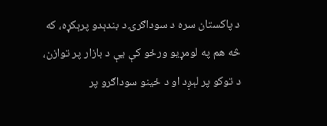د پاکستان سره د سوداګرۍ د بندېدو پرېکړه، که څه هم په لومړیو ورځو کې یې د بازار پر توازن، د توکو پر لېږد او د ځینو سوداګرو پر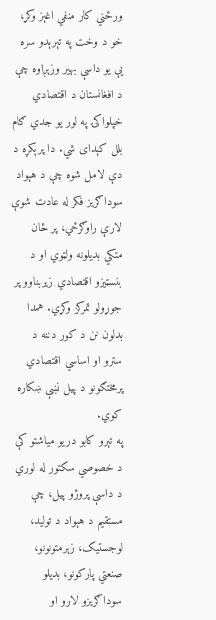ورځني کار منفي اغېز وکړ، خو د وخت په تېرېدو سره یې یو داسې بهیر وزېږاوه چې د افغانستان د اقتصادي خپلواکۍ په لور یو جدي ګام بلل کېدای شي. دا پرېکړه د دې لامل شوه چې د هېواد سوداګریز فکر له عادت شوې لارې راوګرځي، پر ځان متکي بدیلونه ولټوي او د بنسټیزو اقتصادي زیربناوو پر جوړولو تمرکز وکړي. همدا بدلون نن د کور دننه د سترو او اساسي اقتصادي پرمختګونو د پیل نښې ښکاره کوي.
په تېرو کابو دریو میاشتو کې د خصوصي سکتور له لوري د داسې پروژو پیل، چې مستقیم د هېواد د تولید، لوجستیک، زېرمتونونو، صنعتي پارکونو، بدیلو سوداګریزو لارو او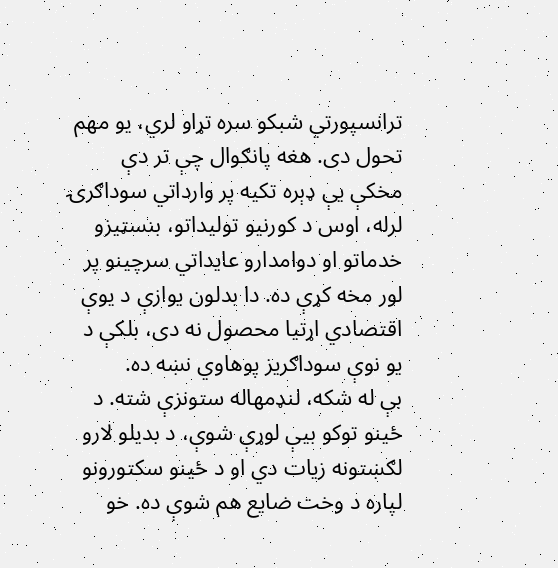ترانسپورتي شبکو سره تړاو لري، یو مهم تحول دی. هغه پانګوال چې تر دې مخکې یې ډېره تکیه پر وارداتي سوداګرۍ لرله، اوس د کورنیو تولیداتو، بنسټیزو خدماتو او دوامدارو عایداتي سرچینو پر لور مخه کړې ده. دا بدلون یوازې د یوې اقتصادي اړتیا محصول نه دی، بلکې د یو نوې سوداګریز پوهاوي نښه ده.
بې له شکه، لنډمهاله ستونزې شته. د ځینو توکو بیې لوړې شوې، د بدیلو لارو لګښتونه زیات دي او د ځینو سکتورونو لپاره د وخت ضایع هم شوې ده. خو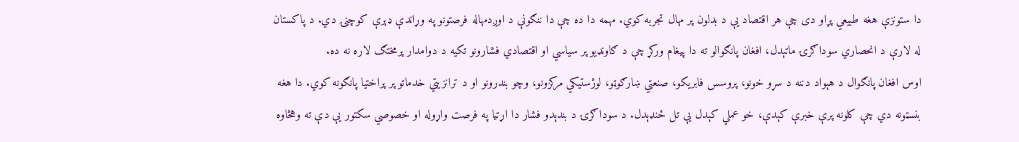دا ستونزې هغه طبیعي پړاو دی چې هر اقتصاد یې د بدلون پر مهال تجربه کوي. مهمه دا ده چې دا ننګونې د اوږدمهاله فرصتونو په وړاندې ډېرې کوچنۍ دي. د پاکستان له لارې د انحصاري سوداګرۍ ماتېدل، افغان پانګوالو ته دا پیغام ورکړ چې د ګاونډیو پر سیاسي او اقتصادي فشارونو تکیه د دوامدار پرمختګ لاره نه ده.
اوس افغان پانګوال د هېواد دننه د سړو خونو، پروسس فابریکو، صنعتي ښارګوټو، لوژستیکي مرکزونو، وچو بندرونو او د ترانزیتي خدماتو پر پراختیا پانګونه کوي. دا هغه بنسټونه دي چې کلونه پرې خبرې کېدې، خو عملي کېدل یې تل ځنډېدل. د سوداګرۍ د بندېدو فشار دا اړتیا په فرصت واړوله او خصوصي سکتور یې دې ته وهڅاوه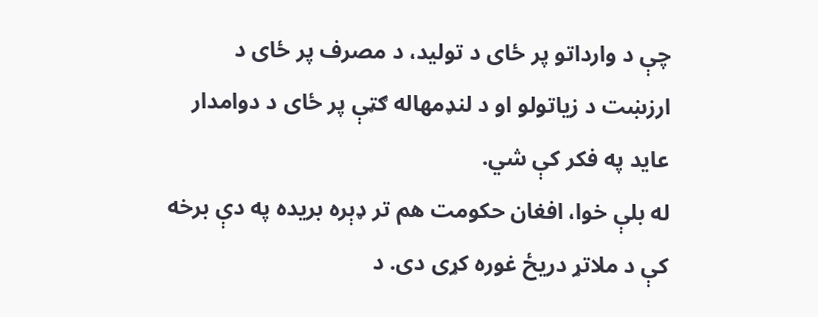چې د وارداتو پر ځای د تولید، د مصرف پر ځای د ارزښت د زیاتولو او د لنډمهاله ګټې پر ځای د دوامدار عاید په فکر کې شي.
له بلې خوا، افغان حکومت هم تر ډېره بریده په دې برخه کې د ملاتړ دریځ غوره کړی دی. د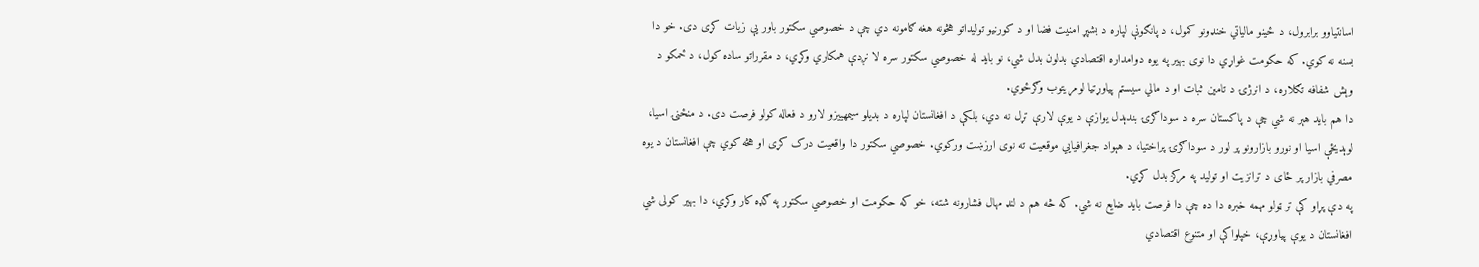اسانتیاوو برابرول، د ځینو مالیاتي خنډونو کمول، د پانګونې لپاره د بشپړ امنیت فضا او د کورنیو تولیداتو هڅونه هغه ګامونه دي چې د خصوصي سکتور باور یې زیات کړی دی. خو دا بسنه نه کوي. که حکومت غواړي دا نوی بهیر په یوه دوامداره اقتصادي بدلون بدل شي، نو باید له خصوصي سکتور سره لا نږدې همکاري وکړي، د مقرراتو ساده کول، د ځمکو د وېش شفافه تګلاره، د انرژۍ د تامین ثبات او د مالي سیستم پیاوړتیا لومړیتوب وګرځوي.
دا هم باید هېر نه شي چې د پاکستان سره د سوداګرۍ بندېدل یوازې د یوې لارې تړل نه دي، بلکې د افغانستان لپاره د بدیلو سیمهییزو لارو د فعاله کولو فرصت دی. د منځنۍ اسیا، لوېدیځې اسیا او نورو بازارونو پر لور د سوداګرۍ پراختیا، د هېواد جغرافیایي موقعیت ته نوی ارزښت ورکوي. خصوصي سکتور دا واقعیت درک کړی او هڅه کوي چې افغانستان د یوه مصرفي بازار پر ځای د ترانزیت او تولید په مرکز بدل کړي.
په دې پړاو کې تر ټولو مهمه خبره دا ده چې دا فرصت باید ضایع نه شي. که څه هم د لنډ مهال فشارونه شته، خو که حکومت او خصوصي سکتور په ګډه کار وکړي، دا بهیر کولی شي افغانستان د یوې پیاوړې، خپلواکې او متنوع اقتصادي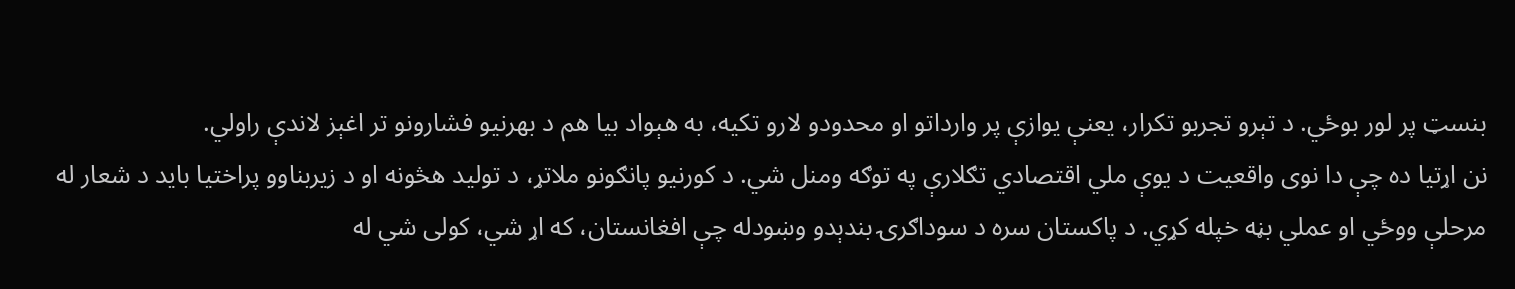بنسټ پر لور بوځي. د تېرو تجربو تکرار، یعنې یوازې پر وارداتو او محدودو لارو تکیه، به هېواد بیا هم د بهرنیو فشارونو تر اغېز لاندې راولي.
نن اړتیا ده چې دا نوی واقعیت د یوې ملي اقتصادي تګلارې په توګه ومنل شي. د کورنیو پانګونو ملاتړ، د تولید هڅونه او د زیربناوو پراختیا باید د شعار له مرحلې ووځي او عملي بڼه خپله کړي. د پاکستان سره د سوداګرۍ بندېدو وښودله چې افغانستان، که اړ شي، کولی شي له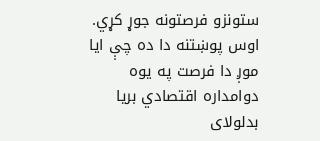ستونزو فرصتونه جوړ کړي. اوس پوښتنه دا ده چې ایا موږ دا فرصت په یوه دوامداره اقتصادي بریا بدلولای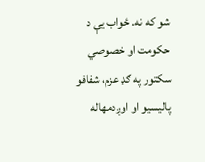شو که نه. ځواب یې د حکومت او خصوصي سکتور په ګډ عزم، شفافو پالیسیو او اوږدمهاله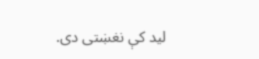لید کې نغښتی دی.